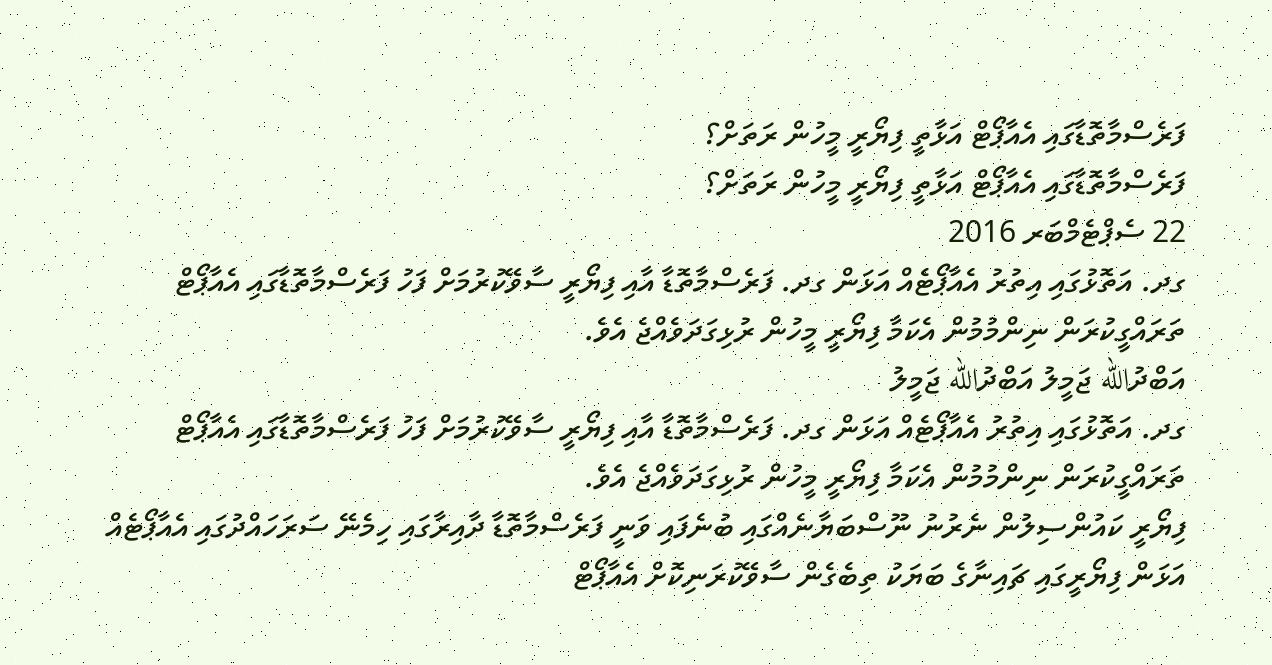ފަރެސްމާތޮޑާގައި އެއާޕޯޓް އަޅާތީ ފިޔޯރީ މީހުން ރަތަށް؟
ފަރެސްމާތޮޑާގައި އެއާޕޯޓް އަޅާތީ ފިޔޯރީ މީހުން ރަތަށް؟
22 ސެޕްޓެމްބަރ 2016
ގދ. އަތޮޅުގައި އިތުރު އެއާޕޯޓެއް އަޅަން ގދ. ފަރެސްމާތޮޑާ އާއި ފިޔޯރީ ސާވޭކުރުމަށް ފަހު ފަރެސްމާތޮޑާގައި އެއާޕޯޓް ތަރައްގީކުރަން ނިންމުމުން އެކަމާ ފިޔޯރީ މީހުން ރުޅިގަދަވެއްޖެ އެވެ.
އަބްދުالله ޖަމީލު އަބްދުالله ޖަމީލު
ގދ. އަތޮޅުގައި އިތުރު އެއާޕޯޓެއް އަޅަން ގދ. ފަރެސްމާތޮޑާ އާއި ފިޔޯރީ ސާވޭކުރުމަށް ފަހު ފަރެސްމާތޮޑާގައި އެއާޕޯޓް ތަރައްގީކުރަން ނިންމުމުން އެކަމާ ފިޔޯރީ މީހުން ރުޅިގަދަވެއްޖެ އެވެ.
ފިޔޯރީ ކައުންސިލުން ނެރުނު ނޫސްބަޔާނެއްގައި ބުނެފައި ވަނީ ފަރެސްމާތޮޑާ ދާއިރާގައި ހިމެނޭ ސަރަހައްދުގައި އެއާޕޯޓެއް އަޅަން ފިޔޯރީގައި ޗައިނާގެ ބަޔަކު ތިބެގެން ސާވޭކުރަނިކޮށް އެއާޕޯޓް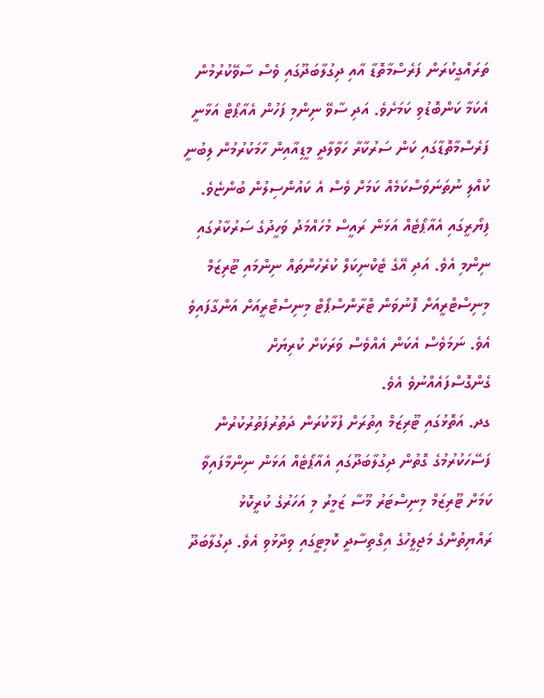ތަރައްގީކުރަން ފަރެސްމާތޮޑާ އާއި ދިގުލާބަދޫގައި ވެސް ސާވޭކުރުމުން އެކަމާ ކަންބޮޑުވި ކަމަށެވެ. އަދި ސާވޭ ނިންމި ފަހުން އެއާޕޯޓް އަޅާނީ ފަރެސްމާތޮޑާގައި ކަން ސަރުކާރާ ހަވާލާދީ މީޑިއާއިން ހާމަކުރުމުން ލިބުނީ ކުއްލި ނުތަނަވަސްކަމެއް ކަމަށް ވެސް އެ ކައުންސިލުން ބުންޏެވެ.
ފިޔޯރީގައި އެއާޕޯޓެއް އަޅަން ރައީސް މުހައްމަދު ވަހީދުގެ ސަރުކާރުގައި ނިންމި އެވެ. އަދި އޭގެ ޓެކްނިކަލް ކުރެހުންތައް ނިންމައި ޓޫރިޒަމް މިނިސްޓްރީއަށް ފޮނުވަން ޓްރާންސްޕޯޓް މިނިސްޓްރީއަށް އަންގާފައިވެ އެވެ. ނަމަވެސް އެކަން އެއްވެސް ވަރަކަށް ކުރިޔަށް ގެންގޮސްފައެއްނުވެ އެވެ.
ގދ. އަތޮޅުގައި ޓޫރިޒަމް އިތުރަށް ފުޅާކުރަން ދަތުރުފަތުރުކުރުން ފަސޭހަކުރުމުގެ ގޮތުން ދިގުލާބަދޫގައި އެއާޕޯޓެއް އަޅަން ނިންމާފައިވާ ކަމަށް ޓޫރިޒަމް މިނިސްޓަރު މޫސާ ޒަމީރު މި އަހަރުގެ ކުރީކޮޅު ރައްޔިތުންގެ މަޖިލީހުގެ އިގްތިސާދީ ކޮމިޓީގައި ވިދާޅުވި އެވެ. ދިގުލާބަދޫ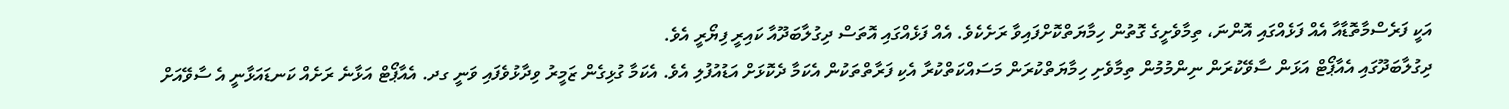އަކީ ފަރެސްމާތޮޑާއާ އެއް ފަޅެއްގައި އޮންނަ، ތިމާވެށީގެ ގޮތުން ހިމާޔަތްކޮށްފައިވާ ރަށެކެވެ. އެއް ފަޅެއްގައި އޮތަސް ދިގުލާބަދޫއާ ކައިރީ ފިޔޯރީ އެވެ.
ދިގުލާބަދޫގައި އެއާޕޯޓް އަޅަން ސާވޭކުރަން ނިންމުމުން ތިމާވެށި ހިމާޔަތްކުރަން މަސައްކަތްކުރާ އެކި ފަރާތްތަކުން އެކަމާ ދެކޮޅަށް އަޑުއުފުލި އެވެ. އެކަމާ ގުޅިގެން ޒަމީރު ވިދާޅުވެފައި ވަނީ ގދ. އެއާޕޯޓް އަޅާނެ ރަށެއް ކަނޑައަޅާނީ އެ ސާވޭއަށް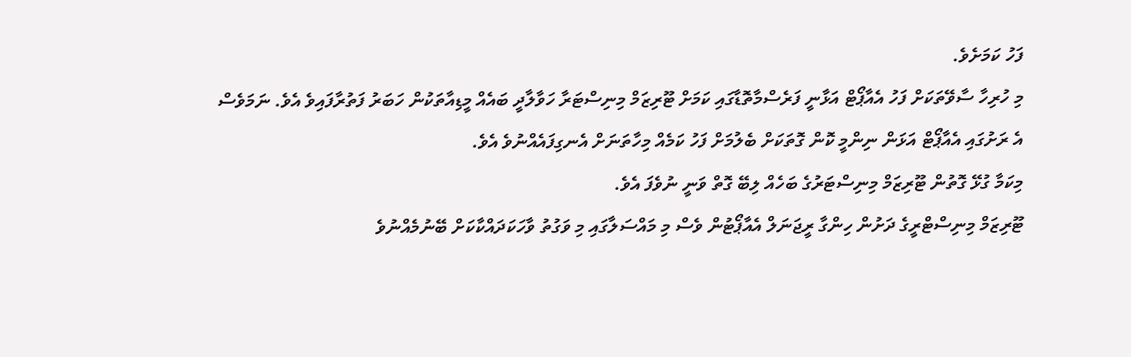ފަހު ކަމަށެވެ.
މި ހުރިހާ ސާވޭތަކަށް ފަހު އެއާޕޯޓް އަޅާނީ ފަރެސްމާތޮޑާގައި ކަމަށް ޓޫރިޒަމް މިނިސްޓަރާ ހަވާލާދީ ބައެއް މީޑިއާތަކުން ހަބަރު ފަތުރާފައިވެ އެވެ. ނަމަވެސް އެ ރަށުގައި އެއާޕޯޓް އަޅަން ނިންމީ ކޮން ގޮތަކަށް ބެލުމަށް ފަހު ކަމެއް މިހާތަނަށް އެނގިފައެއްނުވެ އެވެ.
މިކަމާ ގުޅޭ ގޮތުން ޓޫރިޒަމް މިނިސްޓަރުގެ ބަހެއް ލިބޭ ގޮތް ވަނީ ނުވެފަ އެވެ.
ޓޫރިޒަމް މިނިސްޓްރީގެ ދަށުން ހިންގާ ރީޖަނަލް އެއާޕޯޓުން ވެސް މި މައްސަލާގައި މި ވަގުތު ވާހަކަދައްކާކަށް ބޭނުމެއްނުވެ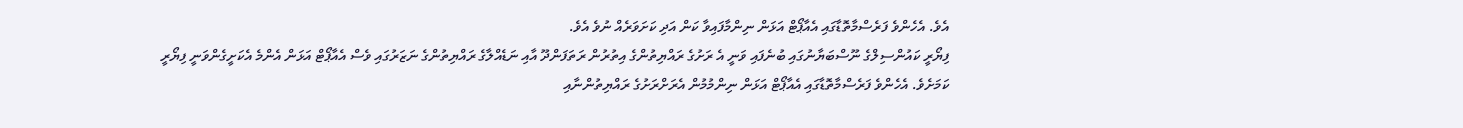އެވެ. އެހެންވެ ފަރެސްމާތޮޑާގައި އެއާޕޯޓް އަޅަން ނިންމާފައިވާ ކަން އަދި ކަށަވަރެއް ނުވެ އެވެ.
ފިޔޯރީ ކައުންސިލްގެ ނޫސްބަޔާނުގައި ބުނެފައި ވަނީ އެ ރަށުގެ ރައްޔިތުންގެ އިތުރުން ރަތަފަންދޫ އާއި ނަޑެއްލާގެ ރައްޔިތުންގެ ނަޒަރުގައި ވެސް އެއާޕޯޓް އަޅަން އެންމެ އެކަށީގެންވަނީ ފިޔޯރީ ކަމަށެވެ. އެހެންވެ ފަރެސްމާތޮޑާގައި އެއާޕޯޓް އަޅަން ނިންމުމުން އެރަށްރަށުގެ ރައްޔިތުންނާއި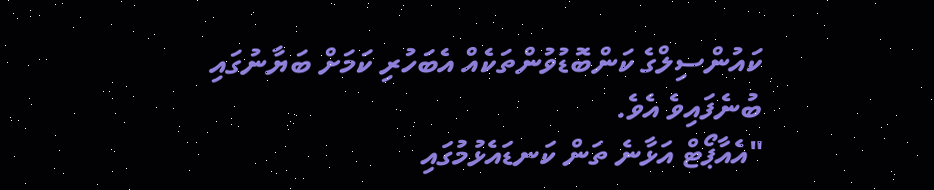ކައުންސިލްގެ ކަންބޮޑުވުންތަކެއް އެބަހުރި ކަމަށް ބަޔާނުގައި ބުނެފައިވެ އެވެ.
"އެއާޕޯޓް އަޅާނެ ތަން ކަނޑައެޅުމުގައި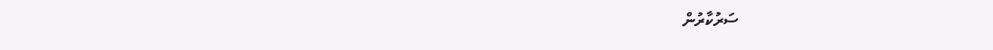ސަރުކާރުން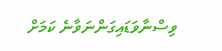ވިސްނާވަޑައިގަންނަވާނެ ކަމަށް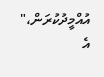އުއްމީދުކުރަން،" އެ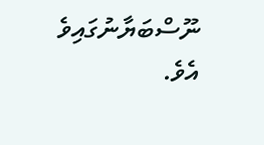ނޫސްބަޔާނުގައިވެ އެވެ.